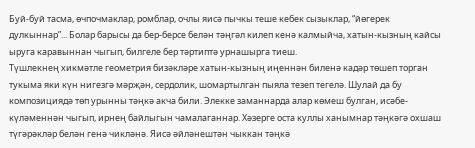Буй-буй тасма, өчпочмаклар, ромблар, очлы яисә пычкы теше кебек сызыклар, “йөгерек дулкыннар”... Болар барысы да бер-берсе белән тәңгәл килеп кенә калмыйча, хатын-кызның кайсы ыруга каравыннан чыгып, билгеле бер тәртиптә урнашырга тиеш.
Түшлекнең хикмәтле геометрия бизәкләре хатын-кызның иңеннән биленә кадәр төшеп торган тукыма яки күн нигезгә мәрҗән, сердолик, шомартылган пыяла тезеп тегелә. Шулай да бу композициядә төп урынны тәңкә акча били. Элекке заманнарда алар көмеш булган, исәбе-күләменнән чыгып, ирнең байлыгын чамалаганнар. Хәзерге оста куллы ханымнар тәңкәгә охшаш түгәрәкләр белән генә чикләнә. Яисә әйләнештән чыккан тәңкә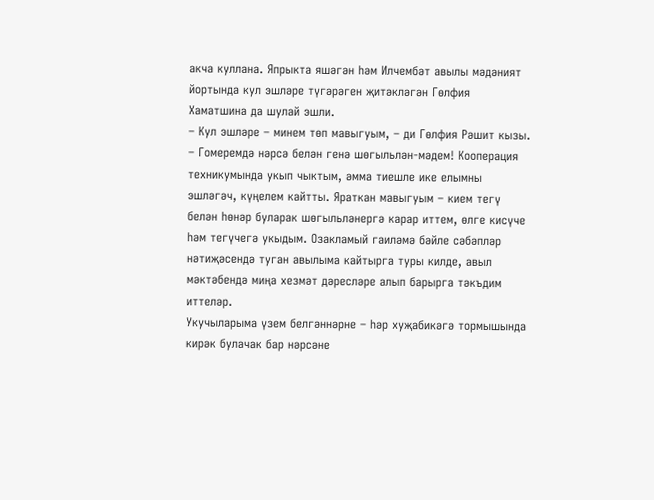акча куллана. Япрыкта яшәгән һәм Илчембәт авылы мәдәният йортында кул эшләре түгәрәген җитәкләгән Гөлфия Хаматшина да шулай эшли.
– Кул эшләре – минем төп мавыгуым, – ди Гөлфия Рәшит кызы. – Гомеремдә нәрсә белән генә шөгыльлән-мәдем! Кооперация техникумында укып чыктым, әмма тиешле ике елымны эшләгәч, күңелем кайтты. Яраткан мавыгуым – кием тегү белән һөнәр буларак шөгыльләнергә карар иттем, өлге кисүче һәм тегүчегә укыдым. Озакламый гаиләмә бәйле сәбәпләр нәтиҗәсендә туган авылыма кайтырга туры килде, авыл мәктәбендә миңа хезмәт дәресләре алып барырга тәкъдим иттеләр.
Укучыларыма үзем белгәннәрне – һәр хуҗабикәгә тормышында кирәк булачак бар нәрсәне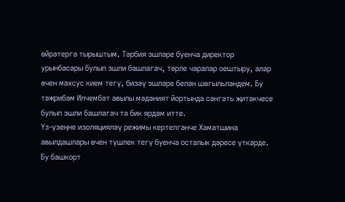өйрәтергә тырыштым. Тәрбия эшләре буенча директор урынбасары булып эшли башлагач, төрле чаралар оештыру, алар өчен махсус кием тегү, бизәү эшләре белән шөгыльләндем. Бу тәҗрибәм Илчембәт авылы мәдәният йортында сәнгәть җитәкчесе булып эшли башлагач та бик ярдәм итте.
Үз-үзеңне изоляцияләү режимы кертелгәнче Хаматшина авылдашлары өчен түшлек тегү буенча осталык дәресе үткәрде. Бу башкорт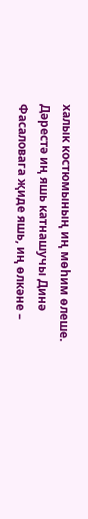халык костюмының иң мөһим өлеше. Дәрестә иң яшь катнашучы Динә Фасаловага җиде яшь, иң өлкәне –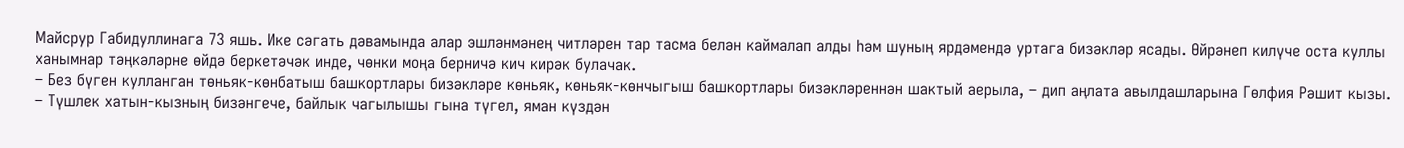Майсрур Габидуллинага 73 яшь. Ике сәгать дәвамында алар эшләнмәнең читләрен тар тасма белән каймалап алды һәм шуның ярдәмендә уртага бизәкләр ясады. Өйрәнеп килүче оста куллы ханымнар тәңкәләрне өйдә беркетәчәк инде, чөнки моңа берничә кич кирәк булачак.
– Без бүген кулланган төньяк-көнбатыш башкортлары бизәкләре көньяк, көньяк-көнчыгыш башкортлары бизәкләреннән шактый аерыла, – дип аңлата авылдашларына Гөлфия Рәшит кызы. – Түшлек хатын-кызның бизәнгече, байлык чагылышы гына түгел, яман күздән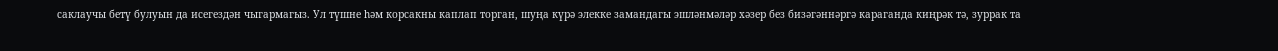саклаучы бетү булуын да исегездән чыгармагыз. Ул түшне һәм корсакны каплап торган, шуңа күрә элекке замандагы эшләнмәләр хәзер без бизәгәннәргә караганда киңрәк тә, зуррак та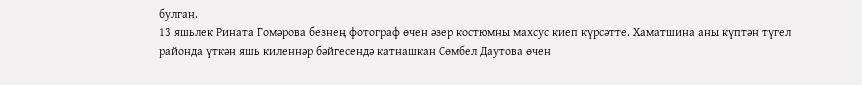булган.
13 яшьлек Рината Гомәрова безнең фотограф өчен әзер костюмны махсус киеп күрсәтте. Хаматшина аны күптән түгел районда үткән яшь киленнәр бәйгесендә катнашкан Сөмбел Даутова өчен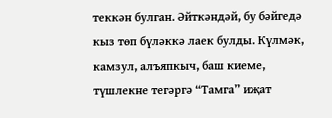теккән булган. Әйткәндәй, бу бәйгедә кыз төп бүләккә лаек булды. Күлмәк, камзул, алъяпкыч, баш киеме, түшлекне тегәргә “Тамга” иҗат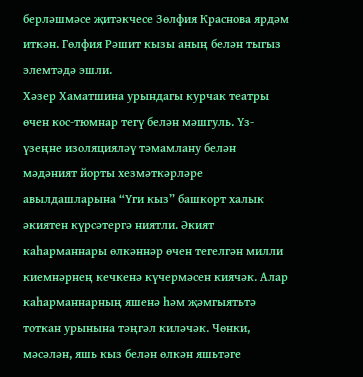берләшмәсе җитәкчесе Зөлфия Краснова ярдәм иткән. Гөлфия Рәшит кызы аның белән тыгыз элемтәдә эшли.
Хәзер Хаматшина урындагы курчак театры өчен кос-тюмнар тегү белән мәшгуль. Үз-үзеңне изоляцияләү тәмамлану белән мәдәният йорты хезмәткәрләре авылдашларына “Үги кыз” башкорт халык әкиятен күрсәтергә ниятли. Әкият каһарманнары өлкәннәр өчен тегелгән милли киемнәрнең кечкенә күчермәсен киячәк. Алар каһарманнарның яшенә һәм җәмгыятьтә тоткан урынына тәңгәл киләчәк. Чөнки, мәсәлән, яшь кыз белән өлкән яшьтәге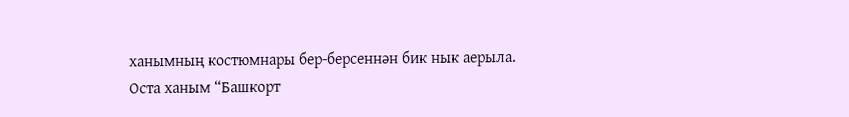ханымның костюмнары бер-берсеннән бик нык аерыла.
Оста ханым “Башкорт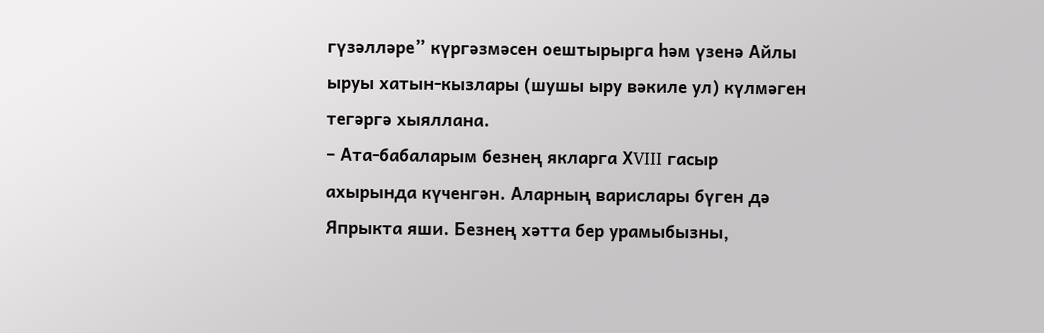гүзәлләре” күргәзмәсен оештырырга һәм үзенә Айлы ыруы хатын-кызлары (шушы ыру вәкиле ул) күлмәген тегәргә хыяллана.
– Ата-бабаларым безнең якларга ХVIII гасыр ахырында күченгән. Аларның варислары бүген дә Япрыкта яши. Безнең хәтта бер урамыбызны,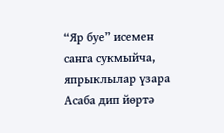“Яр буе” исемен санга сукмыйча, япрыклылар үзара Асаба дип йөртә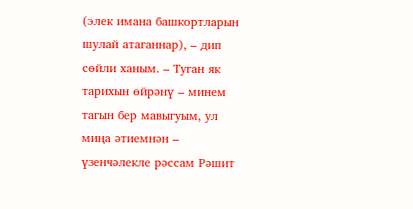(элек имана башкортларын шулай атаганнар), – дип сөйли ханым. – Туган як тарихын өйрәнү – минем тагын бер мавыгуым, ул миңа әтиемнән – үзенчәлекле рәссам Рәшит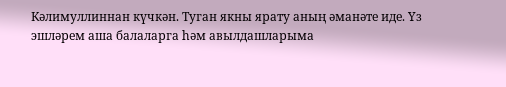Кәлимуллиннан күчкән. Туган якны ярату аның әманәте иде. Үз эшләрем аша балаларга һәм авылдашларыма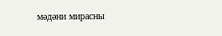мәдәни мирасны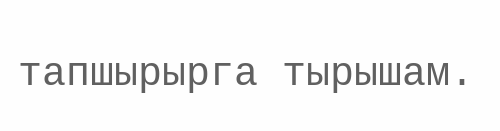тапшырырга тырышам.